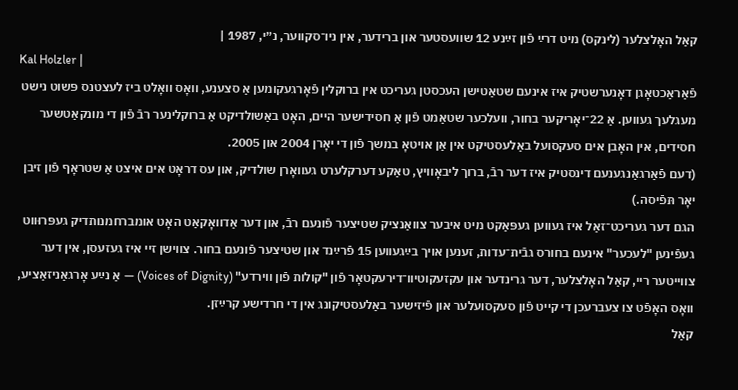קאַל האָלצלער (לינקס) מיט דרײַ פֿון זײַנע 12 שוועסטער און ברידער, אין ניו־סקווער, נ״י, 1987 |
Kal Holzler |
פֿאַראַכטאָגן דאָנערשטיק איז אינעם שטאַטישן העכסטן געריכט אין ברוקלין פֿאָרגעקומען אַ סצענע, וואָס וואָלט ביז לעצטנס פּשוט נישט מעגלעך געווען. אַ 22־יאָריקער בחור, וועלכער שטאַמט פֿון אַ חסידישער היים, האָט באַשולדיקט אַ ברוקלינער רבֿ פֿון די מונקאַטשער חסידים, אין האָבן אים סעקסועל באַלעסטיקט אין אַן אויטאָ במשך פֿון די יאָרן 2004 און 2005.
(דעם פֿאַרגאַנגענעם דינסטיק איז דער רבֿ, ברוך ליבאָוויץ, טאַקע דערקלערט געוואָרן שולדיק, און עס דראָט אים איצט אַ שטראָף פֿון זיבן יאָר תּפֿיסה.)
הגם דער געריכט־זאַל איז געווען געפּאַקט מיט איבער צוואַנציק שטיצער פֿונעם רבֿ, און דער אַדוואָקאַט האָט אומברחמנותדיק געפּרוּווט געפֿינען "לעכער" אינעם בחורס גבֿית־עדות, זענען אויך בײַגעווען 15 פֿרײַנד און שטיצער פֿונעם בחור. צווישן זיי איז געזעסן, אין דער צווייטער ריי, קאַל האָלצלער, דער גרינדער און עקזעקוטיוו־דירעקטאָר פֿון "קולות פֿון ווירדע" (Voices of Dignity) — אַ נײַע אָרגאַניזאַציע, וואָס האָפֿט צו צעברעכן די קייט פֿון סעקסועלער און פֿיזישער באַלעסטיקונג אין די חרדישע קרײַזן.
קאַל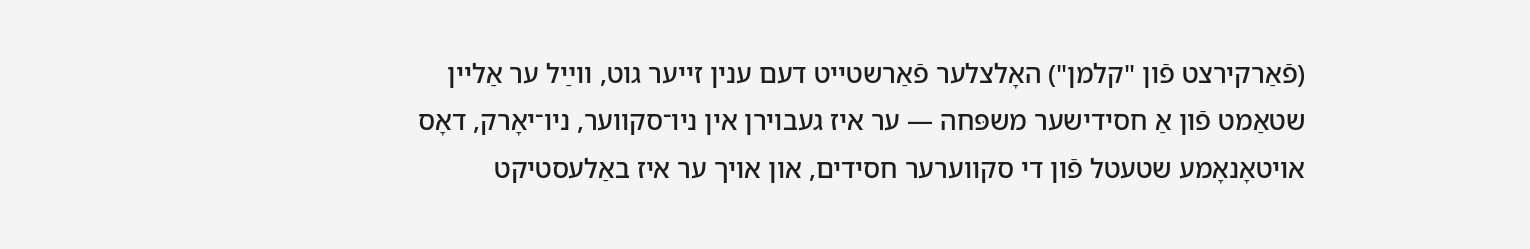(פֿאַרקירצט פֿון "קלמן") האָלצלער פֿאַרשטייט דעם ענין זייער גוט, ווײַל ער אַליין שטאַמט פֿון אַ חסידישער משפּחה — ער איז געבוירן אין ניו־סקווער, ניו־יאָרק, דאָס אויטאָנאָמע שטעטל פֿון די סקווערער חסידים, און אויך ער איז באַלעסטיקט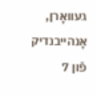געוואָרן, אָנהייבנדיק פֿון 7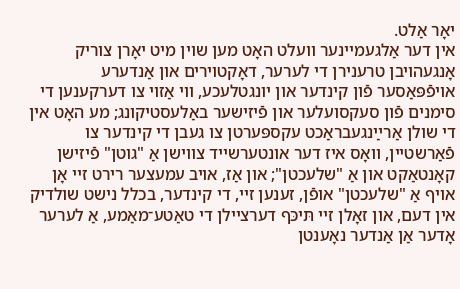יאָר אַלט.
אין דער אַלגעמיינער וועלט האָט מען שוין מיט יאָרן צוריק אָנגעהויבן טרענירן די לערער, דאָקטוירים און אַנדערע אויפֿפּאַסער פֿון קינדער און יונגטלעכע, ווי אַזוי צו דערקענען די סימנים פֿון סעקסועלער און פֿיזישער באַלעסטיקונג; מע האָט אין די שולן אַרײַנגעבראַכט עקספּערטן צו געבן די קינדער צו פֿאַרשטיין, וואָס איז דער אונטערשייד צווישן אַ "גוטן" פֿיזישן קאָנטאַקט און אַ "שלעכטן"; און אַז, אויב עמעצער רירט זיי אָן אויף אַ "שלעכטן" אופֿן, זענען זיי, די קינדער, בכלל נישט שולדיק אין דעם, און זאָלן זיי תּיכּף דערציילן די טאַטע־מאַמע, אַ לערער אָדער אַן אַנדער נאָענטן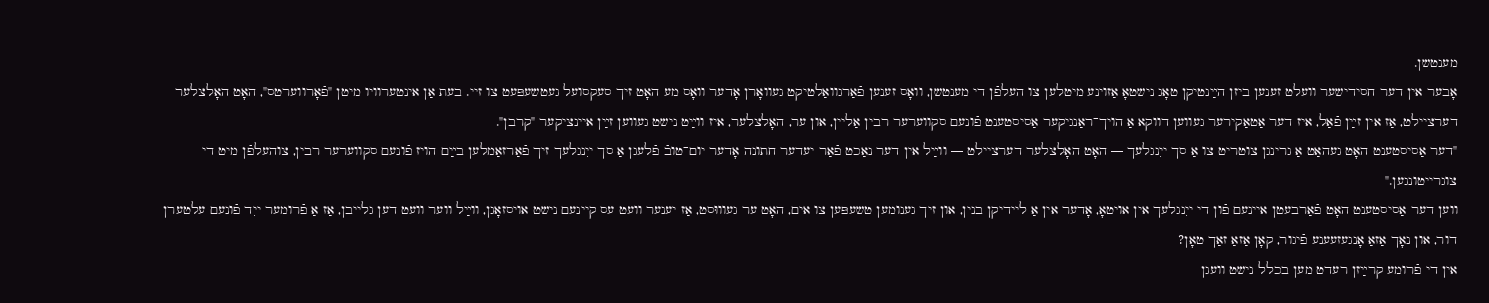מענטשן.
אָבער אין דער חסידישער וועלט זענען ביזן הײַנטיקן טאָג נישטאָ אַזוינע מיטלען צו העלפֿן די מענטשן, וואָס זענען פֿאַרגוואַלטיקט געוואָרן אָדער וואָס מע האָט זיך סעקסועל געטשעפּעט צו זיי. בעת אַן אינטערוויו מיטן "פֿאָרווערטס", האָט האָלצלער דערציילט, אַז אין זײַן פֿאַל, איז דער אַטאַקירער געווען דווקא אַ הויך־ראַנגיקער אַסיסטענט פֿונעם סקווערער רבין אַליין, און ער, האָלצלער, איז ווײַט נישט געווען זײַן איינציקער "קרבן".
"דער אַסיסטענט האָט געהאַט אַ גרינגן צוטריט צו אַ סך ייִנגלעך — האָט האָלצלער דערציילט — ווײַל אין דער נאַכט פֿאַר יעדער חתונה אָדער יום־טובֿ פֿלעגן אַ סך ייִנגלעך זיך פֿאַרזאַמלען בײַם הויז פֿונעם סקווערער רבין, צוהעלפֿן מיט די צוגרייטונגען."
ווען דער אַסיסטענט האָט פֿאַרבעטן איינעם פֿון די ייִנגלעך אין אויטאָ, אָדער אין אַ ליידיקן בנין, און זיך גענומען טשעפּען צו אים, האָט ער געוווּסט, אַז יענער וועט עס קיינעם נישט אויסזאָגן, ווײַל ווער וועט דען גלייבן, אַז אַ פֿרומער ייִד פֿונעם עלטערן דור, און נאָך אַזאַ אָנגעזעענע פֿיגור, קאָן אַזאַ זאַך טאָן?
אין די פֿרומע קרײַזן רעדט מען בכלל נישט וועגן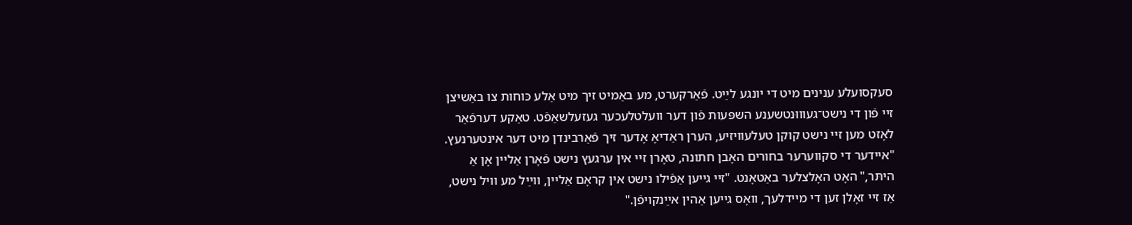סעקסועלע ענינים מיט די יונגע לײַט. פֿאַרקערט, מע באַמיט זיך מיט אַלע כּוחות צו באַשיצן זיי פֿון די נישט־געוווּנטשענע השפּעות פֿון דער וועלטלעכער געזעלשאַפֿט. טאַקע דערפֿאַר לאָזט מען זיי נישט קוקן טעלעוויזיע, הערן ראַדיאָ אָדער זיך פֿאַרבינדן מיט דער אינטערנעץ. "איידער די סקווערער בחורים האָבן חתונה, טאָרן זיי אין ערגעץ נישט פֿאָרן אַליין אָן אַ היתּר," האָט האָלצלער באַטאָנט. "זיי גייען אַפֿילו נישט אין קראָם אַליין, ווײַל מע וויל נישט, אַז זיי זאָלן זען די מיידלעך, וואָס גייען אַהין אײַנקויפֿן."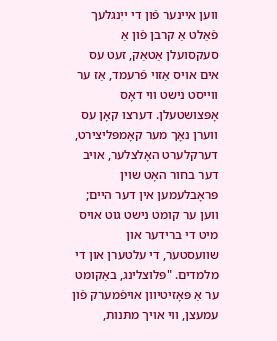ווען איינער פֿון די ייִנגלעך פֿאַלט אַ קרבן פֿון אַ סעקסועלן אַטאַק, זעט עס אים אויס אַזוי פֿרעמד, אַז ער ווייסט נישט ווי דאָס אָפּצושטעלן. דערצו קאָן עס ווערן נאָך מער קאָמפּליצירט, דערקלערט האָלצלער, אויב דער בחור האָט שוין פּראָבלעמען אין דער היים; ווען ער קומט נישט גוט אויס מיט די ברידער און שוועסטער, די עלטערן און די מלמדים. "פּלוצלינג, באַקומט ער אַ פּאָזיטיוון אויפֿמערק פֿון עמעצן, ווי אויך מתּנות,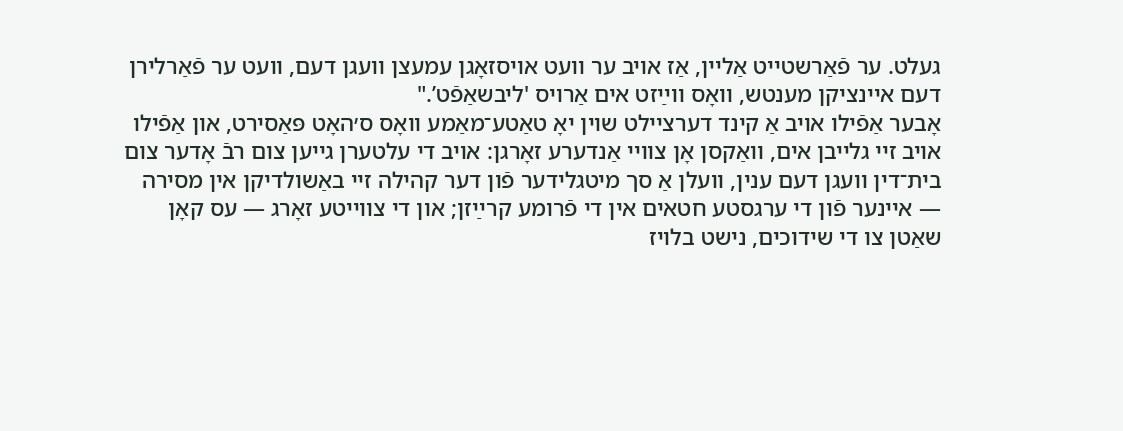געלט. ער פֿאַרשטייט אַליין, אַז אויב ער וועט אויסזאָגן עמעצן וועגן דעם, וועט ער פֿאַרלירן דעם איינציקן מענטש, וואָס ווײַזט אים אַרויס 'ליבשאַפֿט’."
אָבער אַפֿילו אויב אַ קינד דערציילט שוין יאָ טאַטע־מאַמע וואָס ס׳האָט פּאַסירט, און אַפֿילו אויב זיי גלייבן אים, וואַקסן אָן צוויי אַנדערע זאָרגן: אויב די עלטערן גייען צום רבֿ אָדער צום בית־דין וועגן דעם ענין, וועלן אַ סך מיטגלידער פֿון דער קהילה זיי באַשולדיקן אין מסירה — איינער פֿון די ערגסטע חטאים אין די פֿרומע קרײַזן; און די צווייטע זאָרג — עס קאָן שאַטן צו די שידוכים, נישט בלויז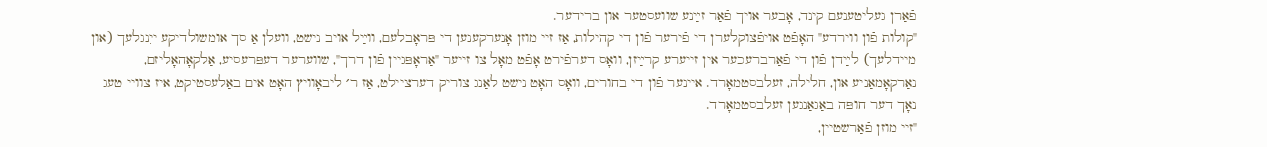פֿאַרן געליטענעם קינד, אָבער אויך פֿאַר זײַנע שוועסטער און ברידער.
"קולות פֿון ווירדע" האָפֿט אויפֿצוקלערן די פֿירער פֿון די קהילות, אַז זיי מוזן אָנערקענען די פּראָבלעם, ווײַל אויב נישט, וועלן אַ סך אומשולדיקע ייִנגלעך (און מיידלעך) לײַדן פֿון די פֿאַרברעכער אין זייערע קרײַזן, וואָס דערפֿירט אָפֿט מאָל צו זייער "אַראָפּגיין פֿון דרך", שווערער דעפּרעסיע, אַלקאָהאָליזם, נאַרקאָמאַניע און, חלילה, זעלבסטמאָרד. איינער פֿון די בחורים, וואָס האָט נישט לאַנג צוריק דערציילט, אַז ר׳ ליבאָוויץ האָט אים באַלעסטיקט, איז צוויי טעג נאָך דער חופּה באַגאַנגען זעלבסטמאָרד.
"זיי מוזן פֿאַרשטיין,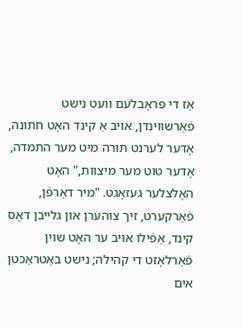אַז די פּראָבלעם וועט נישט פֿאַרשווינדן, אויב אַ קינד האָט חתונה, אָדער לערנט תּורה מיט מער התמדה, אָדער טוט מער מיצוות," האָט האָלצלער געזאָגט. "מיר דאַרפֿן, פֿאַרקערט, זיך צוהערן און גלייבן דאָס קינד, אַפֿילו אויב ער האָט שוין פֿאַרלאָזט די קהילה; נישט באַטראַכטן אים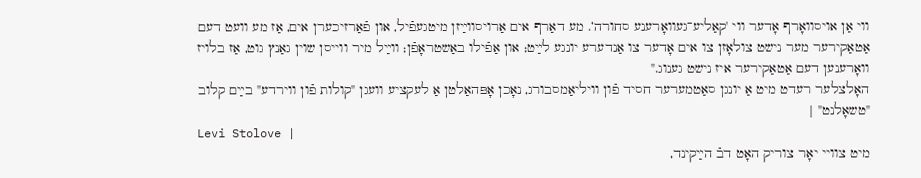ווי אַן אויסוואָרף אָדער ווי 'קאַליע־געוואָרענע סחורה’. מע דאַרף אים אַרויסווײַזן מיטגעפֿיל, און פֿאַרזיכערן אים, אַז מע וועט דעם אַטאַקירער מער נישט צולאָזן צו אים אָדער צו אַנדערע יונגע לײַט; און אַפֿילו באַשטראָפֿן; ווײַל מיר ווייסן שוין גאַנץ גוט, אַז בלויז וואָרענען דעם אַטאַקירער איז נישט גענוג."
האָלצלער רעדט מיט אַ יונגן סאַטמערער חסיד פֿון וויליאַמסבורג, נאָכן אָפּהאַלטן אַ לעקציע וועגן "קולות פֿון ווירדע" בײַם קלוב "טשאָלנט" |
Levi Stolove |
מיט צוויי יאָר צוריק האָט דבֿ הײַקינד,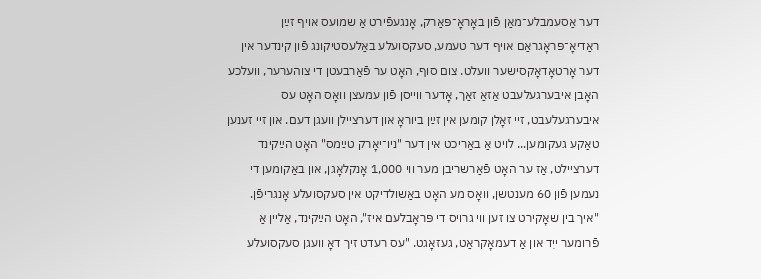דער אַסעמבלע־מאַן פֿון באָראָ־פּאַרק, אָנגעפֿירט אַ שמועס אויף זײַן ראַדיאָ־פּראָגראַם אויף דער טעמע, סעקסועלע באַלעסטיקונג פֿון קינדער אין דער אָרטאָדאָקסישער וועלט. צום סוף, האָט ער פֿאַרבעטן די צוהערער, וועלכע האָבן איבערגעלעבט אַזאַ זאַך, אָדער ווייסן פֿון עמעצן וואָס האָט עס איבערגעלעבט, זיי זאָלן קומען אין זײַן ביוראָ און דערציילן וועגן דעם. און זיי זענען טאַקע געקומען... לויט אַ באַריכט אין דער "ניו־יאָרק טײַמס" האָט הײַקינד דערציילט, אַז ער האָט פֿאַרשריבן מער ווי 1,000 אָנקלאָגן, און באַקומען די נעמען פֿון 60 מענטשן, וואָס מע האָט באַשולדיקט אין סעקסועלע אָנגריפֿן.
"איך בין שאָקירט צו זען ווי גרויס די פּראָבלעם איז", האָט הײַקינד, אַליין אַ פֿרומער ייִד און אַ דעמאָקראַט, געזאָגט. "עס רעדט זיך דאָ וועגן סעקסועלע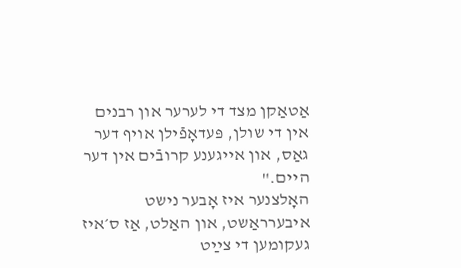אַטאַקן מצד די לערער און רבנים אין די שולן, פּעדאָפֿילן אויף דער גאַס, און אייגענע קרובֿים אין דער היים."
האָלצנער איז אָבער נישט איבערראַשט, און האַלט, אַז ס׳איז געקומען די צײַט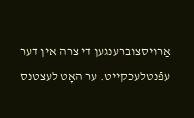אַרויסצוברענגען די צרה אין דער עפֿנטלעכקייט. ער האָט לעצטנס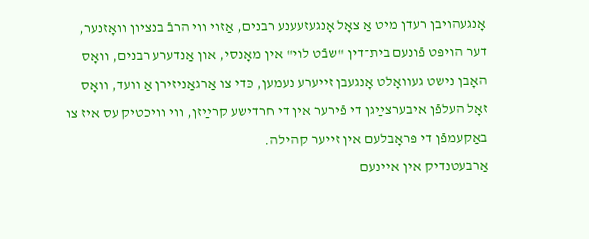אָנגעהויבן רעדן מיט אַ צאָל אָנגעזעענע רבנים, אַזוי ווי הרבֿ בנציון וואָזנער, דער הויפּט פֿונעם בית־דין "שבֿט לוי" אין מאָנסי, און אַנדערע רבנים, וואָס האָבן נישט געוואָלט אָנגעבן זייערע נעמען, כּדי צו אַרגאַניזירן אַ וועד, וואָס זאָל העלפֿן איבערצײַגן די פֿירער אין די חרדישע קרײַזן, ווי וויכטיק עס איז צו באַקעמפֿן די פּראָבלעם אין זייער קהילה.
אַרבעטנדיק אין איינעם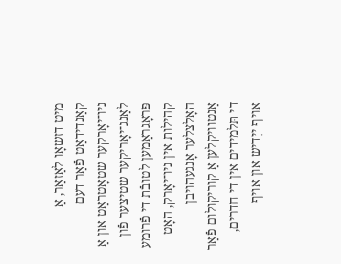מיט דזשאָו לאַזאַר, אַ קאַנדידאַט פֿאַר דעם ניו־יאָרקער שטאָטראַט און אַ לאַנג־יאָריקער שטיצער פֿון פּראָגראַמען לטובֿת די פֿרומע קהילות אין ניו־יאָרק, האָט האָלצלער אָנגעהויבן אַנטוויקלען אַ קוריקולום פֿאַר די תּלמידים אין די חדרים, אויף ייִדיש און אויף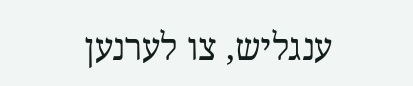ענגליש, צו לערנען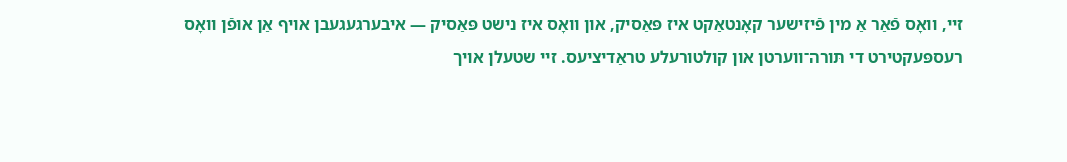זיי, וואָס פֿאַר אַ מין פֿיזישער קאָנטאַקט איז פּאַסיק, און וואָס איז נישט פּאַסיק — איבערגעגעבן אויף אַן אופֿן וואָס רעספּעקטירט די תּורה־ווערטן און קולטורעלע טראַדיציעס. זיי שטעלן אויך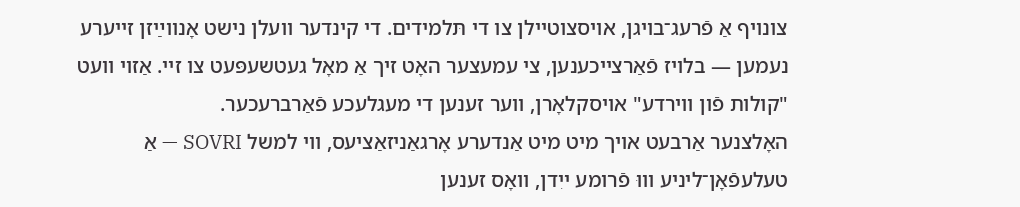צונויף אַ פֿרעג־בויגן, אויסצוטיילן צו די תּלמידים. די קינדער וועלן נישט אָנווײַזן זייערע נעמען — בלויז פֿאַרצייכענען, צי עמעצער האָט זיך אַ מאָל געטשעפּעט צו זיי. אַזוי וועט "קולות פֿון ווירדע" אויסקלאָרן, ווער זענען די מעגלעכע פֿאַרברעכער.
האָלצנער אַרבעט אויך מיט מיט אַנדערע אָרגאַניזאַציעס, ווי למשל SOVRI — אַ טעלעפֿאָן־ליניע וווּ פֿרומע ייִדן, וואָס זענען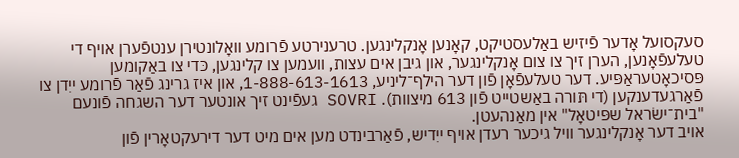סעקסועל אָדער פֿיזיש באַלעסטיקט, קאָנען אָנקלינגען. טרענירטע פֿרומע וואָלונטירן ענטפֿערן אויף די טעלעפֿאָנען, הערן זיך צו צום אָנקלינגער, און גיבן אים עצות, וועמען צו קלינגען, כּדי צו באַקומען פּסיכאָטעראַפּיע. דער טעלעפֿאָן פֿון דער הילף־ליניע, 1-888-613-1613, און איז גרינג פֿאַר פֿרומע ייִדן צו פֿאַרגעדענקען (די תּורה באַשטייט פֿון 613 מיצוות). SOVRI געפֿינט זיך אונטער דער השגחה פֿונעם "בית־ישׂראל שפּיטאָל" אין מאַנהעטן.
אויב דער אָנקלינגער וויל גיכער רעדן אויף ייִדיש, פֿאַרבינדט מען אים מיט דער דירעקטאָרין פֿון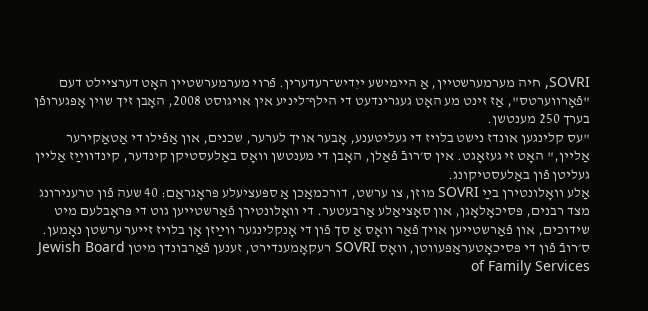SOVRI, חיה מערמערשטיין, אַ היימישע ייִדיש־רעדערין. פֿרוי מערמערשטיין האָט דערציילט דעם "פֿאָרווערטס", אַז זינט מע האָט געגרינדעט די הילף־ליניע אין אויגוסט 2008, האָבן זיך שוין אָפּגערופֿן בערך 250 מענטשן.
"עס קלינגען אונדז נישט בלויז די געליטענע, אָבער אויך לערער, שכנים, און אַפֿילו די אַטאַקירער אַליין," האָט זי געזאָגט. אין ס׳רובֿ פֿאַלן, האָבן די מענטשן וואָס באַלעסטיקן קינדער, קינדווײַז אַליין געליטן פֿון באַלעסטיקונג.
אַלע וואָלונטירן בײַ SOVRI מוזן, צו ערשט, דורכמאַכן אַ ספּעציעלע פּראָגראַם: 40 שעה פֿון טרענירונג מצד רבנים, פּסיכאָלאָגן, און סאָציאַלע אַרבעטער. די וואָלונטירן פֿאַרשטייען גוט די פּראָבלעם מיט שידוכים, און פֿאַרשטייען אויך פֿאַר וואָס אַ סך פֿון די אָנקלינגער ווײַזן אָן בלויז זייער ערשטן נאָמען.
ס׳רובֿ פֿון די פּסיכאָטעראַפּעווטן, וואָס SOVRI רעקאָמענדירט, זענען פֿאַרבונדן מיטן Jewish Board of Family Services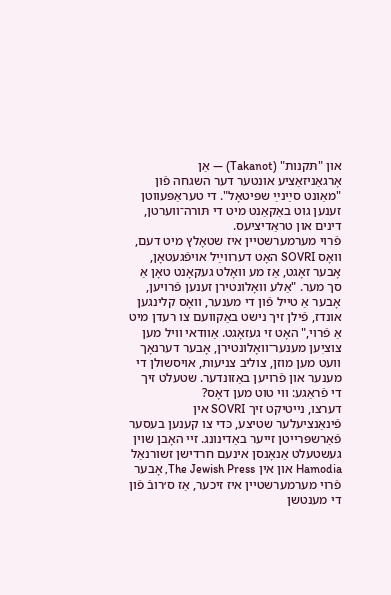און "תּקנות" (Takanot) — אַן אָרגאַניזאַציע אונטער דער השגחה פֿון "מאַונט סײַנײַ שפּיטאָל". די טעראַפּעווטן זענען גוט באַקאַנט מיט די תּורה־ווערטן, דינים און טראַדיציעס.
פֿרוי מערמערשטיין איז שטאָלץ מיט דעם, וואָס SOVRI האָט דערווײַל אויפֿגעטאָן, אָבער זאָגט, אַז מע וואָלט געקאָנט טאָן אַ סך מער. "אַלע וואָלונטירן זענען פֿרויען, אָבער אַ טייל פֿון די מענער, וואָס קלינגען אונדז, פֿילן זיך נישט באַקוועם צו רעדן מיט אַ פֿרוי," האָט זי געזאָגט. אַוודאי וויל מען צוציִען מענער־וואָלונטירן, אָבער דערנאָך וועט מען מוזן, צוליב צניעות, אויסשולן די מענער און פֿרויען באַזונדער. שטעלט זיך די פֿראַגע: ווי טוט מען דאָס?
דערצו, נייטיקט זיך SOVRI אין פֿינאַנציעלער שטיצע, כּדי צו קענען בעסער פֿאַרשפּרייטן זייער באַדינונג. זיי האָבן שוין געשטעלט אַנאָנסן אינעם חרדישן זשורנאַל Hamodia און אין The Jewish Press, אָבער פֿרוי מערמערשטיין איז זיכער, אַז ס׳רובֿ פֿון די מענטשן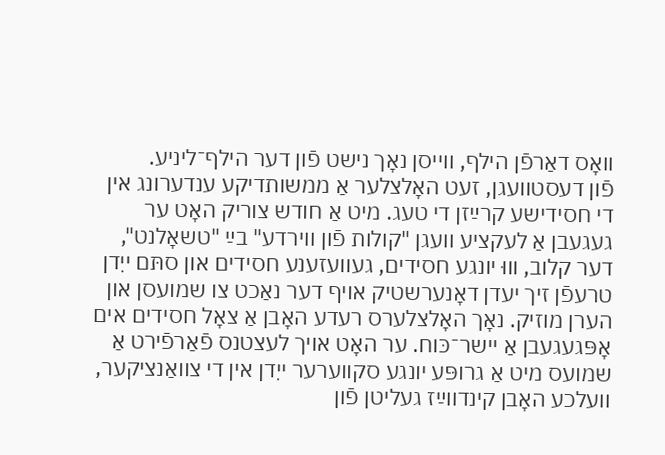וואָס דאַרפֿן הילף, ווייסן נאָך נישט פֿון דער הילף־ליניע.
פֿון דעסטוועגן, זעט האָלצלער אַ ממשותדיקע ענדערונג אין די חסידישע קרײַזן די טעג. מיט אַ חודש צוריק האָט ער געגעבן אַ לעקציע וועגן "קולות פֿון ווירדע" בײַ "טשאָלנט", דער קלוב, וווּ יונגע חסידים, געוועזענע חסידים און סתּם ייִדן טרעפֿן זיך יעדן דאָנערשטיק אויף דער נאַכט צו שמועסן און הערן מוזיק. נאָך האָלצלערס רעדע האָבן אַ צאָל חסידים אים אָפּגעגעבן אַ יישר־כּוח. ער האָט אויך לעצטנס פֿאַרפֿירט אַ שמועס מיט אַ גרופּע יונגע סקווערער ייִדן אין די צוואַנציקער, וועלכע האָבן קינדווײַז געליטן פֿון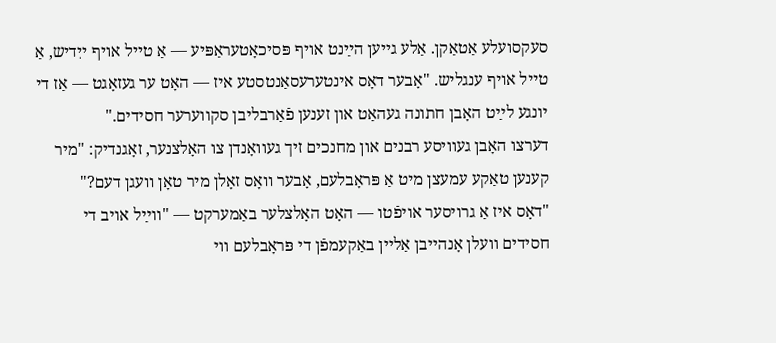סעקסועלע אַטאַקן. אַלע גייען הײַנט אויף פּסיכאָטעראַפּיע — אַ טייל אויף ייִדיש, אַ טייל אויף ענגליש. "אָבער דאָס אינטערעסאַנטסטע איז — האָט ער געזאָגט — אַז די יונגע לײַט האָבן חתונה געהאַט און זענען פֿאַרבליבן סקווערער חסידים."
דערצו האָבן געוויסע רבנים און מחנכים זיך געוואָנדן צו האָלצנער, זאָגנדיק: "מיר קענען טאַקע עמעצן מיט אַ פּראָבלעם, אָבער וואָס זאָלן מיר טאָן וועגן דעם?"
"דאָס איז אַ גרויסער אויפֿטו — האָט האָלצלער באַמערקט — "ווײַל אויב די חסידים וועלן אָנהייבן אַליין באַקעמפֿן די פּראָבלעם ווי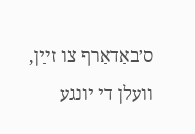ס׳באַדאַרף צו זײַן, וועלן די יונגע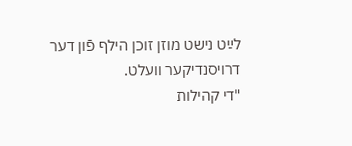לײַט נישט מוזן זוכן הילף פֿון דער דרויסנדיקער וועלט.
"די קהילות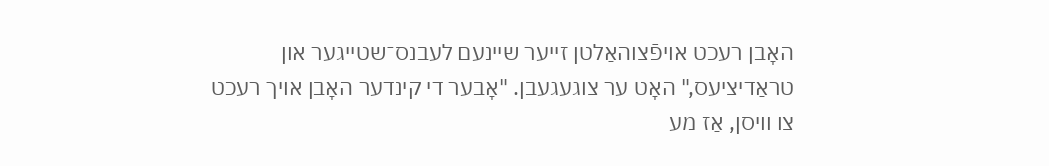האָבן רעכט אויפֿצוהאַלטן זייער שיינעם לעבנס־שטייגער און טראַדיציעס," האָט ער צוגעגעבן. "אָבער די קינדער האָבן אויך רעכט צו וויסן, אַז מע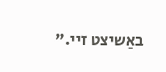באַשיצט זיי."